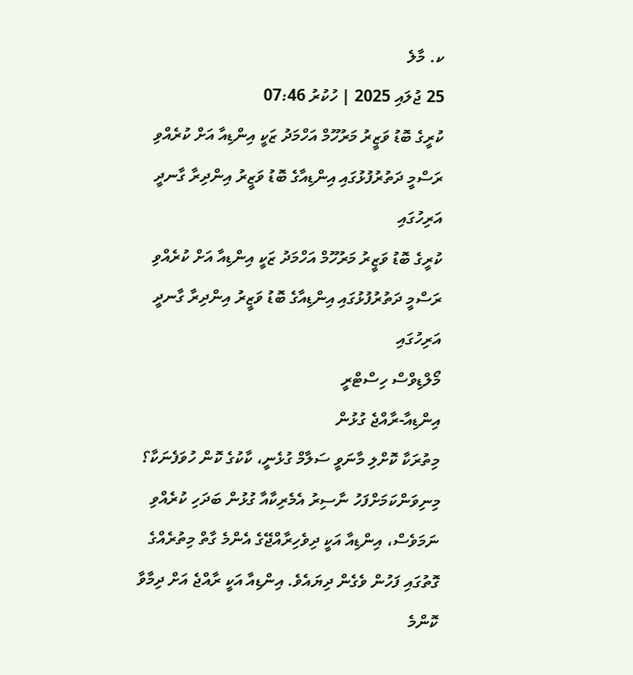ކ. މާލެ
25 ޖުލައި 2025 | ހުކުރު 07:46
ކުރީގެ ބޮޑު ވަޒީރު މަރުހޫމް އަހްމަދު ޒަކީ އިންޑިއާ އަށް ކުރެއްވި ރަސްމީ ދަތުރުފުޅުގައި އިންޑިއާގެ ބޮޑު ވަޒީރު އިންދިރާ ގާނދީ އަރިހުގައި
ކުރީގެ ބޮޑު ވަޒީރު މަރުހޫމް އަހްމަދު ޒަކީ އިންޑިއާ އަށް ކުރެއްވި ރަސްމީ ދަތުރުފުޅުގައި އިންޑިއާގެ ބޮޑު ވަޒީރު އިންދިރާ ގާނދީ އަރިހުގައި
މޯލްޑިވްސް ހިސްޓްރީ
އިންޑިއާ-ރާއްޖެ ގުޅުން
މިތުރަކާ ކޮށްލި މާނަވީ ސަލާމް ގުޅެނީ، ކާކުގެ ކޮން ހުވަފެނަކާ؟
މިނިވަންކަމަށްފަހު ނާސިރު އެމެރިކާއާ ގުޅުން ބަދަހި ކުރެއްވި ނަމަވެސް، އިންޑިއާ އަކީ ދިވެހިރާއްޖޭގެ އެންމެ ގާތް މިތުރެއްގެ ގޮތުގައި ފަހުން ވެގެން ދިޔައެވެ. އިންޑިއާ އަކީ ރާއްޖެ އަށް ދިމާވާ ކޮންމެ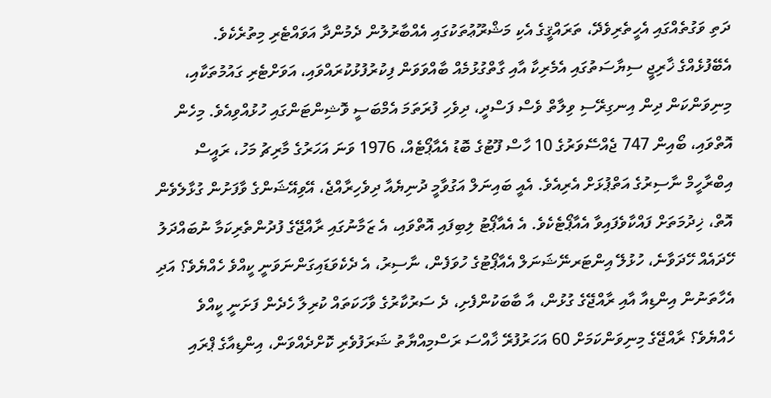ދަތި ވަގުތެއްގައި އެހީތެރިވެދޭ، ތަރައްޤީގެ އެކި މަޝްރޫޢުތަކުގައި އެއްބާރުލުން ދެމުންދާ އަވައްޓެރި މިތުރެކެވެ.
އެބޭފުޅެއްގެ ޚާރިޖީ ސިޔާސަތުގައި އެމެރިކާ އާއި ގާތްގުޅުމެއް ބާއްވަވަން ފިކުރުފުޅުކުރައްވައި، އަވަށްޓެރި ގައުމުތަކާއި، މިނިވަންކަން ދިން އިނގިރޭސި ވިލާތް ވެސް ފަސްދީ، ދިވެހި ފުރަތަމަ އެމްބަސީ ވޮޝިންޓަންގައި ހުޅުއްވިއެވެ. މިހެން އޮތްވައި، ބޯއިން 747 ޖެއްސޭވަރުގެ 10 ހާސް ފޫޓުގެ ބޮޑު އެއާޕޯޓެއް، 1976 ވަނަ އަހަރުގެ މާރިޗު މަހު، ރައީސް އިބްރާހީމް ނާސިރުގެ އަތްޕުޅަށް އެރިއެވެ. އެއީ ބައިނަލް އަގުވާމީ ދުނިޔެއާ ދިވެހިރާއްޖެ، އޭވިއޭޝަންގެ ވާފަށުން ގުޅާލެވެން އޮތް، ޚިދުމަތަށް ފައްކާވެފައިވާ އެއާޕޯޓެކެވެ. އެ އެއާޕޯޓު ލިބިފައި އޮތްވައި، އެ ޒަމާނުގައި ރާއްޖޭގެ ފުދުންތެރިކަމާ ނުބައްދަލު ހޭދައެއް ހޭދަވާނެ، ހުޅުލޭ އިންޓަރނޭޝަނަލް އެއާޕޯޓުގެ ހުވަފެން، ނާސިރު، އެ ދެކެވަޑައިގަންނަވަނީ ކީއްވެ ހެއްޔެވެ؟ އަދި އެހާތަނުން އިންޑިއާ އާއި ރާއްޖޭގެ ގުޅުން، އާ ބާބަކުންފެށި، ދެ ސަރުކާރުގެ ވާހަކަތައް ކުރިލާ ހެދެން ފަށަނީ ކީއްވެ ހެއްޔެވެ؟ ރާއްޖޭގެ މިނިވަންކަމަށް 60 އަހަރުފުރޭ ޚާއްސަ ރަސްމިއްޔާތު ޝަރަފުވެރި ކޮށްދެއްވަން، އިންޑިއާގެ ޕްރައި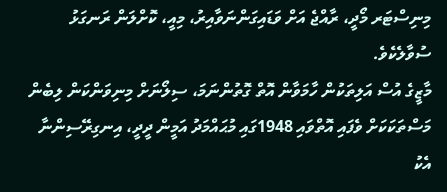މިނިސްޓަރ މޯދީ، ރާއްޖެ އަށް ވަޑައިގަންނަވާއިރު، މިއީ، ކޮށްލަން ރަނގަޅު ސުވާލެކެވެ.
މާޒީގެ އުސް އަލިތަކުން ހާމަވާން އޮތް ގޮތުންނަމަ، ސިލޯނަށް މިނިވަންކަން ލިބެން މަސްތަކަކަށް ވެފައި އޮތްވައި 1948ގައި މުޙައްމަދު އަމީން ދީދީ، އިނގިރޭސިންނާ އެކު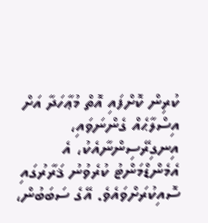ކުރިން ކޮށްފައި އޮތް މުޢާހަދާ އަށް އިސްލާޙެއް ގެންނަވައި، އިނގިރޭސިންނާއެކު، އެ އެމެންޑްމަންޓު ކުރެވުނު ޤަރާރުގައި ސޮއިކުރަށްވައެވެ. އޭގެ ސަބަބުން،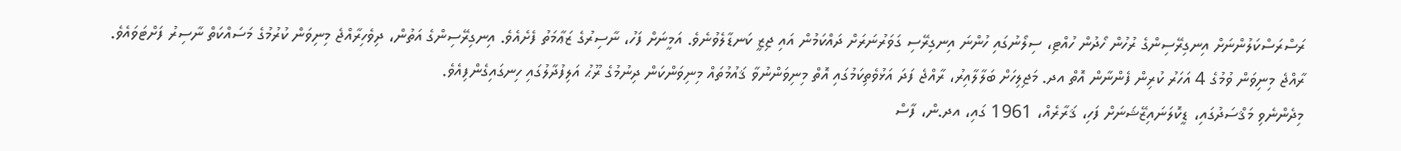ރަސްރަސްކަލުންނަށް އިނގިރޭސިންގެ ރުހުން ހޯދުން ހުއްޓި، ސިލޯނުގައި ހުންނަ އިނގިރޭސި ގަވަރުނަރަށް ދައްކަމުން އައި ޖިޒީ ކަނޑާލެވުނެވެ. އަމީނަށް ފަހު، ނާސިރުގެ ޒަޢާމަތު ފެށެއެވެ. އިނގިރޭސިންގެ އަތުން، ދިވެހިރާއްޖެ މިނިވަން ކުރުމުގެ މަސައްކަތް ނާސިރު ފަށްޓަވައެވެ. ރާއްޖެ މިނިވަން ވުމުގެ 4 އަހަރު ކުރިން ފެންނާން އޮތް އދ. މަޖިލިހަށް ބަލާލާއިރު، ރާއްޖެ ފަދަ އަޅުވެތިކަމުގައި އޮތް މިނިވަންނުވާ ޤައުމުތައް މިނިވަންކަން ދިނުމުގެ ރޫޙު އަލިފުދާލުގައި ހިނގައިގެންފިއެވެ.
މިދެންނެވި މަޤްސަދުގައި، ޑީކޮލަނައިޒޭޝަނަށް ފަހި، ޤަރާރެއް، 1961 ގައި، އދ.ން، ފާސް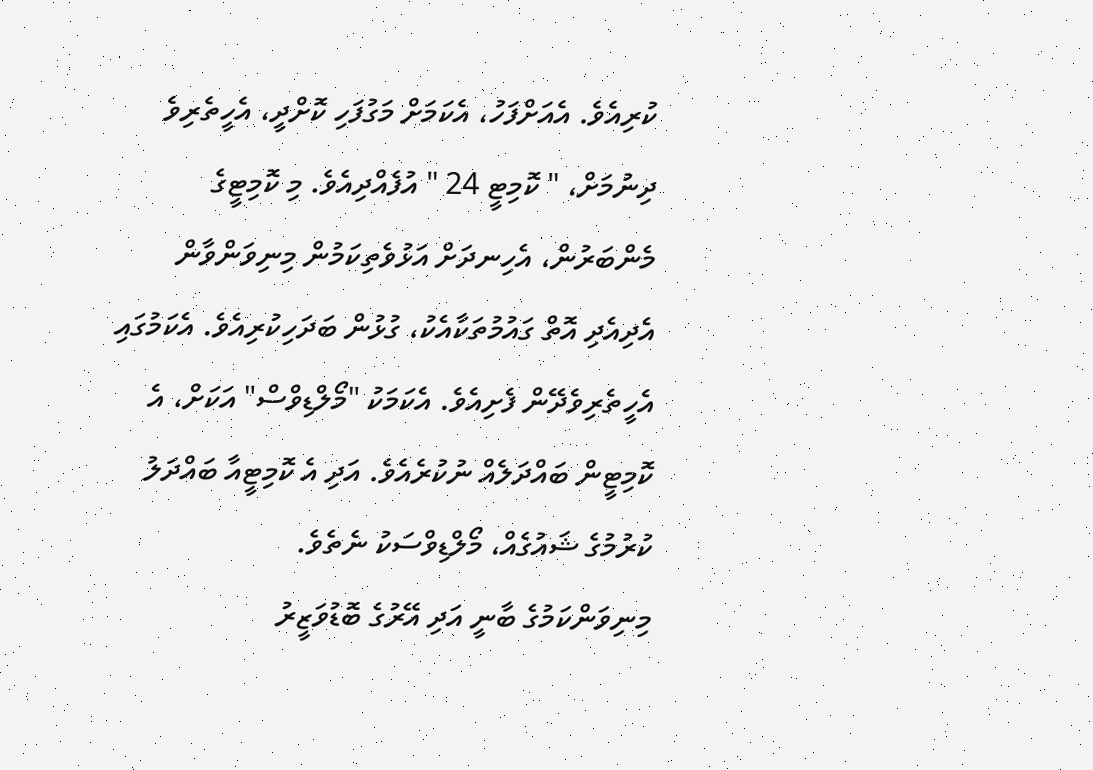ކުރިއެވެ. އެއަށްފަހު، އެކަމަށް މަގުފަހި ކޮށްދީ، އެހީތެރިވެ ދިނުމަށް، " ކޮމިޓީ 24 " އުފެއްދިއެވެ. މި ކޮމިޓީގެ މެންބަރުން، އެހިނދަށް އަޅުވެތިކަމުން މިނިވަންވާން އެދިއެދި އޮތް ގައުމުތަކާއެކު، ގުޅުން ބަދަހިކުރިއެވެ. އެކަމުގައި އެހީތެރިވެދޭން ފެށިއެވެ. އެކަމަކު "މޯލްޑިވްސް" އަކަށް، އެ ކޮމިޓީން ބައްދަލެއް ނުކުރެއެވެ. އަދި އެ ކޮމިޓީއާ ބައްދަލު ކުރުމުގެ ޝައުގެއް، މޯލްޑިވްސަކު ނެތެވެ.
މިނިވަންކަމުގެ ބާނީ އަދި އޭރުގެ ބޮޑުވަޒީރު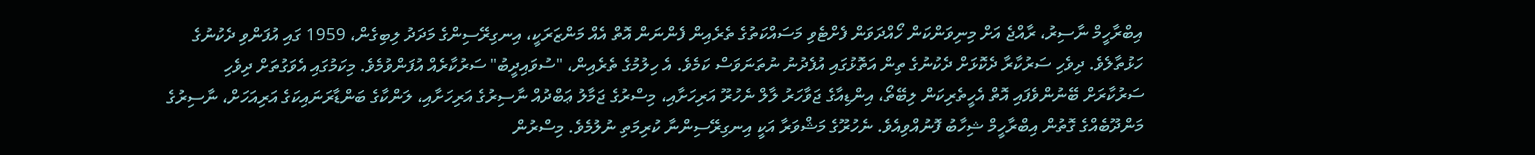އިބްރާހީމް ނާސިރު، ރާއްޖެ އަށް މިނިވަންކަން ހޯއްދަވަން ފެށްޓެވި މަސައްކަތުގެ ތެރެއިން ފެންނަން އޮތް އެއް މަންޒަރަކީ، އިނގިރޭސިންގެ މަދަދު ލިބިގެން، 1959 ގައި އުފަންވި ދެކުނުގެ ހަޅުތާލެވެ. ދިވެހި ސަރުކާރާ ދެކޮޅަށް ދެކުނުގެ ތިން އަތޮޅުގައި އުފެދުނު ނުތަނަވަސް ކަމެވެ. އެ ހިލުމުގެ ތެރެއިން، "ސުވައިދީބު" ސަރުކާރެއް އުފަންވުމެވެ. މިކަމުގައި އެވަގުތަށް ދިވެހި ސަރުކާރަށް ބޭނުންވެފައި އޮތް އެހީތެރިކަން ލިބޭތޯ، އިންޑިއާގެ ޖަވާހަރު ލާލް ނެހުރޫ އަރިހަށާއި، މިސްރުގެ ޖަމާލު ޢަބްދުއް ނާސިރުގެ އަރިހަށާއި، ލަންކާގެ ބަންޑާރަނައިކަގެ އަރިއަހަށް، ނާސިރުގެ މަންދޫބެއްގެ ގޮތުން އިބްރާހީމް ޝިހާބު ފޮނުއްވިއެވެ. ނެހުރޫގެ މަޝްވަރާ އަކީ އިނގިރޭސިންނާ ކުރިމަތި ނުލުމެވެ. މިސްރުން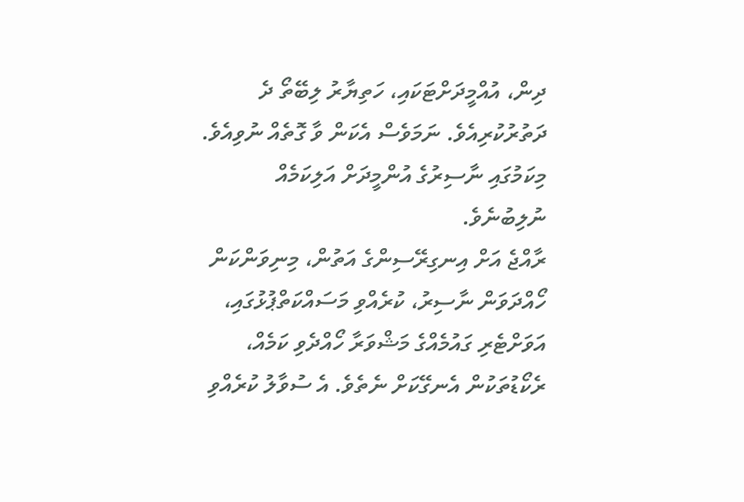ދިން، އުއްމީދަށްޓަކައި، ހަތިޔާރު ލިބޭތޯ ދެ ދަތުރުކުރިއެވެ. ނަމަވެސް އެކަން ވާ ގޮތެއް ނުވިއެވެ. މިކަމުގައި ނާސިރުގެ އުންމީދަށް އަލިކަމެއް ނުލިބުނެވެ.
ރާއްޖެ އަށް އިނގިރޭސިންގެ އަތުން، މިނިވަންކަން ހޯއްދަވަން ނާސިރު، ކުރެއްވި މަސައްކަތްޕުޅުގައި، އަވަށްޓެރި ގައުމެއްގެ މަޝްވަރާ ހޯއްދެވި ކަމެއް، ރެކޯޑުތަކުން އެނގޭކަށް ނެތެވެ. އެ ސުވާލު ކުރެއްވި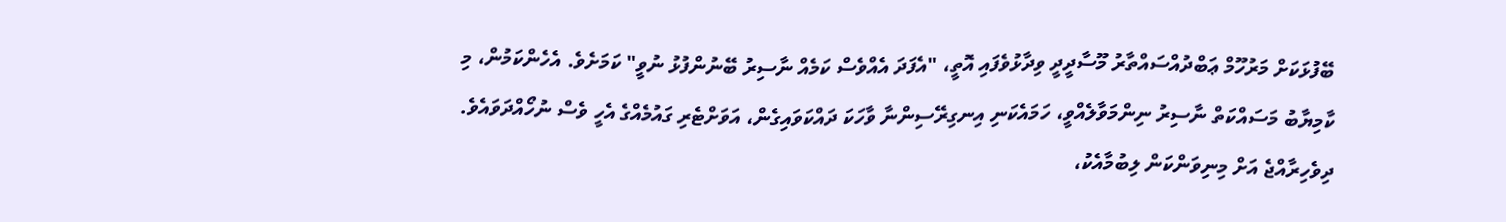ބޭފުޅަކަށް މަރުހޫމް ޢަބްދުއްސައްތާރު މޫސާދީދީ ވިދާޅުވެފައި އޮތީ، "އެފަދަ އެއްވެސް ކަމެއް ނާސިރު ބޭނުންފުޅު ނުވީ" ކަމަށެވެ. އެހެންކަމުން، މި ކާމިޔާބު މަސައްކަތް ނާސިރު ނިންމަވާލެއްވީ، ހަމައެކަނި އިނގިރޭސިންނާ ވާހަކަ ދައްކަވައިގެން، އަވަށްޓެރި ގައުމެއްގެ އެހީ ވެސް ނުހޯއްދަވައެވެ.
ދިވެހިރާއްޖެ އަށް މިނިވަންކަން ލިބުމާއެކު،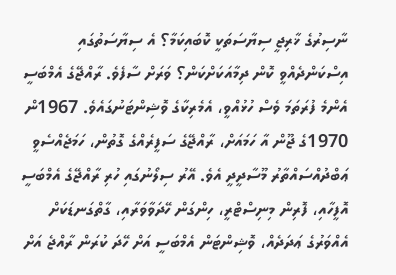ނާސިރުގެ ޚާރިޖީ ސިޔާސަތަކީ ކޮބައިކަމާ؟ އެ ސިޔާސަތުގައި އިސްކަންދެއްވީ ކޮން ދިމާއަކަށްކަން؟ ވަރަށް ސާފެވެ. ރާއްޖޭގެ އެމްބަސީ އެންމެ ފުރަތަމަ ވެސް ހުޅުއްވީ، އެމެރިކާގެ ވޮޝިންޓަނުގައެވެ. 1967ން 1970ގެ ޖޫން އާ ހަމައަށް، ރާއްޖޭގެ ސަފީރެއްގެ ގޮތުން، ހަމަޖެއްސެވީ ޢަބްދުއްސައްތާރު މޫސާދީދީ އެވެ. އޭރު ސިލޯނުގައި ހުރި ރާއްޖޭގެ އެމްބަސީ އޮފީހާއި، ފޮރިން މިނިސްޓްރީ، ހިންގަން ހޭދަވާވަރާއި، ގާތްގަނޑަކަށް އެއްވަރުގެ ޢަދަދެއް، ވޮޝިންޓަން އެމްބަސީ އަށް ހޭދަ ކުރަން ރާއްޖެ އަށް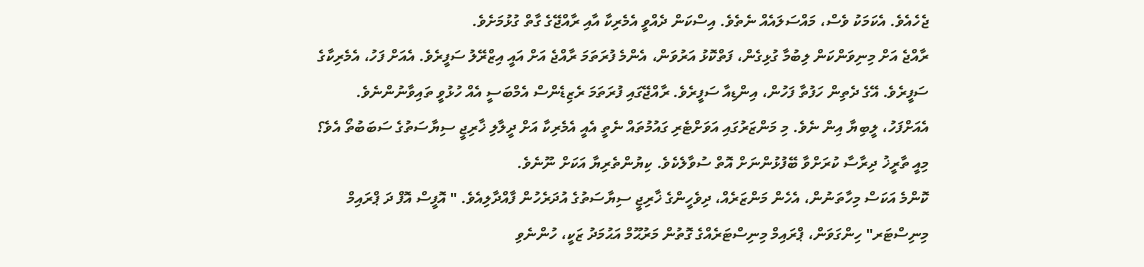ޖެހެއެވެ. އެކަމަކު ވެސް، މައްސަލައެއް ނެތެވެ. އިސްކަން ދެއްވީ އެމެރިކާ އާއި ރާއްޖޭގެ ގާތް ގުޅުމަށެވެ.
ރާއްޖެ އަށް މިނިވަންކަން ލިބުމާ ގުޅިގެން، ފަތްކޮޅު އަރުވަން، އެންމެ ފުރަތަމަ ރާއްޖެ އަށް އައީ އިޒްރޭލު ސަފީރެވެ. އެއަށް ފަހު، އެމެރިކާގެ ސަފީރެވެ. އޭގެ ދެތިން ހަފުތާ ފަހުން، އިންޑިއާ ސަފީރެވެ. ރާއްޖޭގައި ފުރަތަމަ ރެޒިޑެންސް އެމްބަސީ އެއް ހުޅުވީ ތައިވާނުންނެވެ. އެއަށްފަހު، ލީބިޔާ އިން ނެވެ. މި މަންޒަރުގައި އަވަށްޓެރި ގައުމުތައް ނެތީ އެއީ އެމެރިކާ އަށް ދީލާލި ޚާރިޖީ ސިޔާސަތުގެ ސަބަބުތޯ އެވެ؟ މިއީ ތާރީޚު ދިރާސާ ކުރަށްވާ ބޭފުޅުންނަށް އޮތް ސުވާލެކެވެ. ކިޔުންތެރިޔާ އަކަށް ނޫނެވެ.
ކޮންމެ އަކަސް މިހާތަނުން، އެހެން މަންޒަރެއް، ދިވެހީންގެ ޚާރިޖީ ސިޔާސަތުގެ އުދަރެހުން ފާއްދާލިއެވެ. " އޮފީސް އޮފް ދަ ޕްރައިމް މިނިސްޓަރ" ހިންގަވަން، ޕްރައިމް މިނިސްޓަރެއްގެ ގޮތުން މަރުޙޫމް އަޙުމަދު ޒަކީ، ހުންނެވި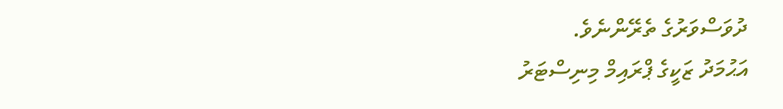ދުވަސްވަރުގެ ތެރޭންނެވެ.
އަޙުމަދު ޒަކީގެ ޕްރައިމް މިނިސްޓަރު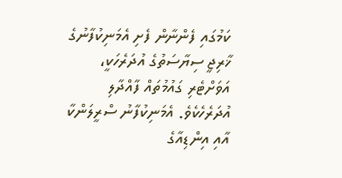ކަމުގައި ފެންނާން ފެށި އެމަނިކުފާނުގެ ޚާރިޖީ ސިޔާސަތުގެ އުދަރެހަކީ، އަވަށްޓެރި ގައުމުތައް ފާއްދާލި އުދަރެހެކެވެ. އެމަނިކުފާނު ސްރީލަންކާ އާއި އިންޑިއާގެ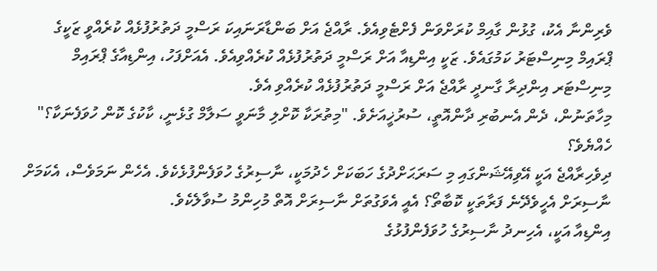ވެރިންނާ އެކު، ގުޅުން ގާއިމް ކުރަށްވަން ފެށްޓެވިއެވެ. ރާއްޖެ އަށް ބަންޑާރަނައިކަ ރަސްމީ ދަތުރުފުޅެއް ކުރެއްވީ ޒަކީގެ ޕްރައިމް މިނިސްޓަރު ކަމުގައެވެ. ޒަކީ އިންޑިއާ އަށް ރަސްމީ ދަތުރުފުޅެއް ކުރެއްވިއެވެ. އެއަށްފަހު، އިންޑިއާގެ ޕްރައިމް މިނިސްޓަރ އިންދިރާ ގާނދީ ރާއްޖެ އަށް ރަސްމީ ދަތުރުފުޅެއް ކުރެއްވި އެވެ.
މިހާތަނުން، ދެން އެނބުރި ދާންއޮތީ، ސުރުޚީއަށެވެ. "މިތުރަކާ ކޮށްލި މާނަވީ ސަލާމް ގުޅެނީ، ކާކުގެ ކޮން ހުވަފެނަކާ؟" ހެއްޔެވެ؟
ދިވެހިރާއްޖެ އަކީ އޭވިއޭޝަންގައި މި ސަރަޙަށްދުގެ ހަބަކަށް ހެދުމަކީ، ނާސިރުގެ ހުވަފެންފުޅެކެވެ. އެހެން ނަމަވެސް، އެކަމަށް ނާސިރަށް އެހީވެދޭނެ ފަރާތަކީ ކޮބާތޯ؟ އެއީ އެވަގުތަށް ނާސިރަށް އޮތް މުހިންމު ސުވާލެކެވެ.
އިންޑިއާ އަކީ، އެހިނދު ނާސިރުގެ ހުވަފެންފުޅުގެ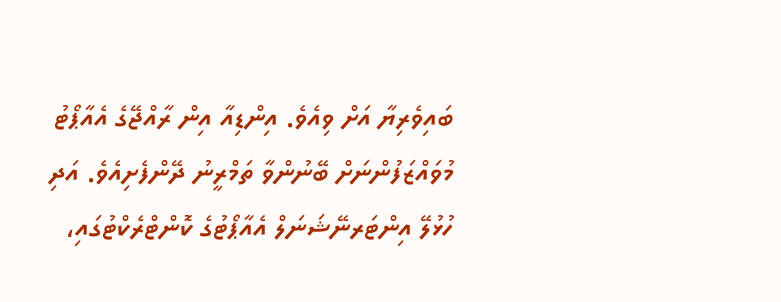ބައިވެރިޔާ އަށް ވިއެވެ. އިންޑިއާ އިން ރާއްޖޭގެ އެއާޕޯޓު މުވައްޒަފުންނަށް ބޭނުންވާ ތަމްރީނު ދޭންފެށިއެވެ. އަދި ހުޅުލޭ އިންޓަރނޭޝަނަލް އެއާޕޯޓުގެ ކޮންޓްރެކްޓުގައި،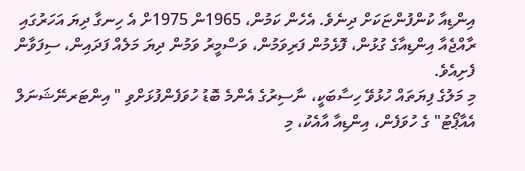އިންޑިއާ ކުންފުންޏަކަށް ދިނެވެ. އެހެން ކަމުން، 1965ން 1975ށް އެ ހިނގާ ދިޔަ އަހަރުގައި ރާއްޖެއާ އިންޑިއާގެ ގުޅުން، ފޮޅެމުން ފަރިވަމުން، ވަސްމީރު ވަމުން ދިޔަ މަލެއް ފަދައިން، ސިފަވާން ފެށިއެވެ.
މި މަލުގެ ފިޔަތައް ހުޅުވޭ ހިސާބަކީ، ނާސިރުގެ އެންމެ ބޮޑު ހުވަފެންފުޅަށްވި " އިންޓަރނޭޝަނަލް އެއާޕޯޓު" ގެ ހުވަފެން، އިންޑިއާ އާއެކު، މި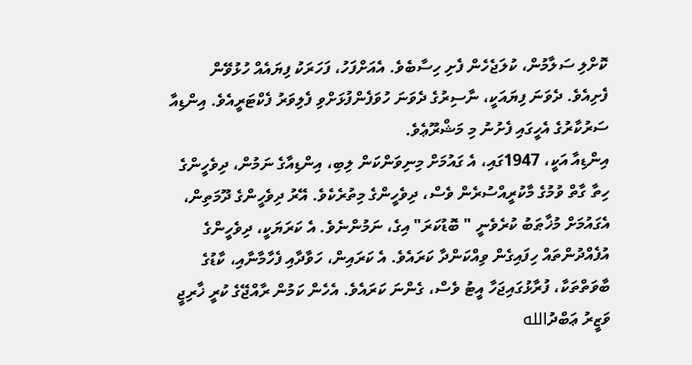ކޮށްލި ސަލާމުން، ކުލަޖެހެން ފެށި ހިސާބެވެ. އެއަށްފަހު، ފަހަރަކު ފިޔައެއް ހުޅުވޭން ފެށިއެވެ. ދެވަނަ ފިޔައަކީ، ނާސިރުގެ ދެވަނަ ހުވަފެންފުޅަށްވި ފެލިވަރު ފެކްޓަރީއެވެ. އިންޑިއާ ސަރުކާރުގެ އެހީގައި ފެށުނު މި މަޝްރޫޢެވެ.
އިންޑިއާ އަކީ، 1947ގައި، އެ ގައުމަށް މިނިވަންކަން ލިބި، އިންޑިއާގެ ނަމުން، ދިވެހީންގެ ހިތާ ގާތް ވުމުގެ މާކުރީއްސުރެން ވެސް، ދިވެހީންގެ މިތުރެކެވެ. އޭރު ދިވެހީންގެ ދޫމަތިން، އެގައުމަށް މުޚާޠަބު ކުރެވެނީ " ބޮޑުކަރަ" އިގެ، ނަމުންނެވެ. އެ ކަރަޔަކީ، ދިވެހީންގެ އުފެއްދުންތައް ހިފައިގެން ވިއްކަންދާ ކަރައެވެ. އެ ކަރައިން، ހަވާދާއި ފެހާމާނާއި، ކާޑުގެ ބާވަތްތަކާ، ފުރާޅުގައިޖަހާ އީޓު ވެސް، ގެންނަ ކަރައެވެ. އެހެން ކަމުން ރާއްޖޭގެ ކުރީ ޚާރިޖީ ވަޒީރު ޢަބްދުالله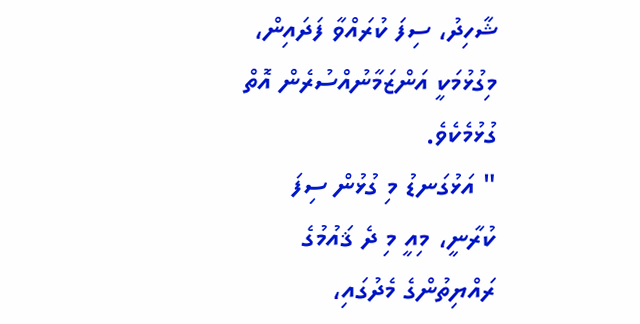ޝާހިދު، ސިފަ ކުރައްވާ ފަދައިން، މިގުޅުމަކީ އަންޒަމާނުއްސުރެން އޮތް ގުޅުމެކެވެ.
" އަޅުގަނޑު މި ގުޅުން ސިފަ ކުރާނީ، މިއީ މި ދެ ޤައުމުގެ ރައްޔިތުންގެ މެދުގައި،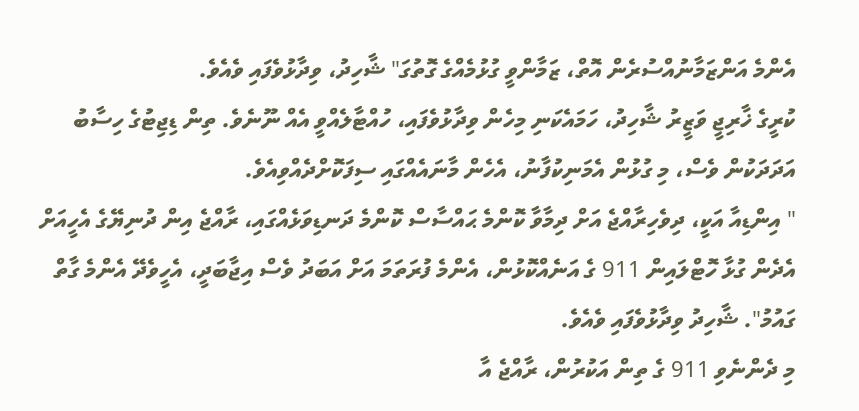އެންމެ އަންޒަމާނުއްސުރެން އޮތް، ޒަމާންވީ ގުޅުމެއްގެ ގޮތުގަ" ޝާހިދު، ވިދާޅުވެފައި ވެއެވެ.
ކުރީގެ ޚާރިޖީ ވަޒީރު ޝާހިދު، ހަމައެކަނި މިހެން ވިދާޅުވެފައި، ހުއްޓާލެއްވީ އެއް ނޫނެވެ. ތިން ޑިޖިޓުގެ ހިސާބު އަދަދަކުން ވެސް، މި ގުޅުން އެމަނިކުފާނު، އެހެން މާނައެއްގައި ސިފަކޮށްދެއްވިއެވެ.
" އިންޑިއާ އަކީ، ދިވެހިރާއްޖެ އަށް ދިމާވާ ކޮންމެ ޙައްސާސް ކޮންމެ ދަނޑިވަޅެއްގައި، ރާއްޖެ އިން ދުނިޔޭގެ އެހީއަށް އެދެން ގުޅާ ހޮޓްލައިން 911 ގެ އަނެއްކޮޅުން، އެންމެ ފުރަތަމަ އަށް އަބަދު ވެސް އިޖާބަދީ، އެހީވެދޭ އެންމެ ގާތް ގައުމު". ޝާހިދު ވިދާޅުވެފައި ވެއެވެ.
މި ދެންނެވި 911 ގެ ތިން އަކުރުން، ރާއްޖެ އާ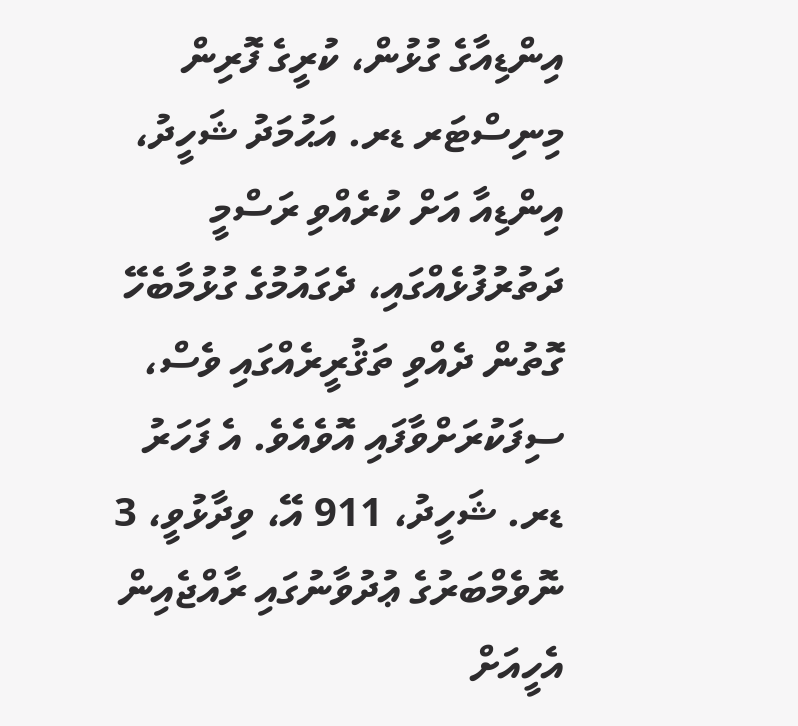އިންޑިއާގެ ގުޅުން، ކުރީގެ ފޮރިން މިނިސްޓަރ ޑރ. އަޙުމަދު ޝަހީދު، އިންޑިއާ އަށް ކުރެއްވި ރަސްމީ ދަތުރުފުޅެއްގައި، ދެގައުމުގެ ގުޅުމާބެހޭ ގޮތުން ދެއްވި ތަޤުރީރެއްގައި ވެސް، ސިފަކުރަށްވާފައި އޮވެއެވެ. އެ ފަހަރު ޑރ. ޝަހީދު، 911 އޭ، ވިދާޅުވީ، 3 ނޮވެމްބަރުގެ ޢުދުވާނުގައި ރާއްޖެއިން އެހީއަށް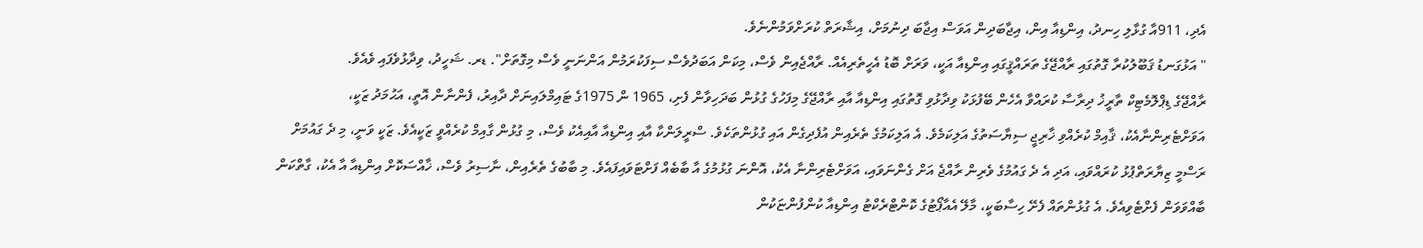އެދި، 911އާ ގުޅާލި ހިނދު، އިންޑިއާ އިން، އިޖާބަދިން އަވަސް އިޖާބަ ދިނުމަށް، އިޝާރަތް ކުރަށްވަމުންނެވެ.
" އަޅުގަނޑު ޤަބޫލުކުރާ ގޮތުގައި ރާއްޖޭގެ ތަރައްޤީގައި އިންޑިއާ އަކީ، ވަރަށް ބޮޑު އެހީތެރިއެއް. ރާއްޖެއިން ވެސް، މިކަން އަބަދުވެސް ސިފަކުރަމުން އަންނަނީ ވެސް މިގޮތަށް". ޑރ. ޝަހީދު، ވިދާޅުވެފައި ވެއެވެ.
ރާއްޖޭގެ ޑިޕްލޮމެޓިކް ތާރީޚު ދިރާސާ ކުރައްވާ އެހެން ބޭފުޅަކު ވިދާޅުވި ގޮތުގައި އިންޑިއާ އާއި ރާއްޖޭގެ މިފަހުގެ ގުޅުން ބަދަހިވާން ފެށި، 1965 ން 1975ގެ ޓައިމްލައިނަށް ދާއިރު، ފެންނާން އޮތީ، އަޙުމަދު ޒަކީ، އަވަށްޓެރިންނާއެކު، ޤާއިމް ކުރެއްވި ޚާރިޖީ ސިޔާސަތުގެ އަލިކަމެވެ. އެ އަލިކަމުގެ ތެރެއިން އުފެދިގެން އައި ގުޅުންތަކެވެ. ސްރީލަންކާ އާއި އިންޑިއާ އާއިއެކު ވެސް، މި ގުޅުން ގާއިމް ކުރެއްވީ ޒަކީއެވެ. ޒަކީ ވަނީ، މި ދެ ގައުމަށް ރަސްމީ ޒިޔާރަތްޕުޅު ކުރައްވައި، އަދި އެ ދެ ގައުމުގެ ވެރިން ރާއްޖެ އަށް ގެންނަވައި، އަވަށްޓެރިންނާ އެކު، އޮންނަ ގުޅުމުގެ އާ ބާބެއް ފަށްޓަވައިފައެވެ. މި ބާބުގެ ތެރެއިން، ނާސިރު ވެސް، ޚާއްސަކޮށް އިންޑިއާ އާ އެކު، ގާތްކަން ބާއްވަވަން ފެށްޓެވިއެވެ. އެ ގުޅުންތައް ފެށޭ ހިސާބަކީ، މާލޭ އެއާޕޯޓުގެ ކޮންޓްރެކްޓު އިންޑިއާ ކުންފުންޏަކުން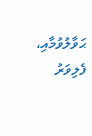ޙަވާލުވުމާއި، ފެލިވަރު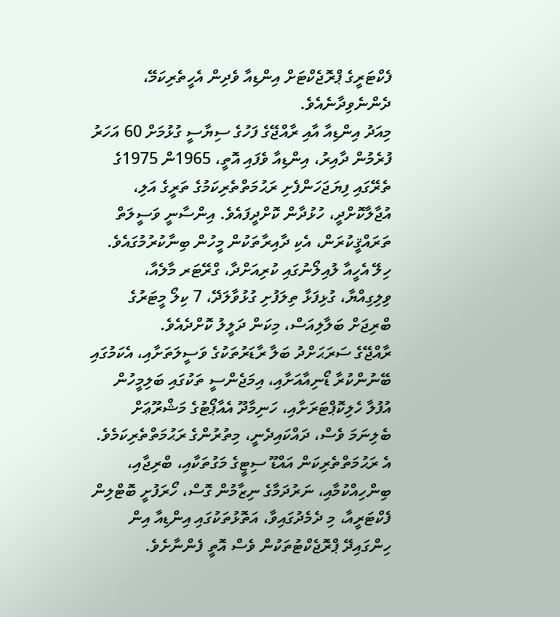ފެކްޓަރީގެ ޕްރޮޖެކްޓަށް އިންޑިއާ ވެދިން އެހީތެރިކަމޭ، ދެންނެވިދާނެއެވެ.
މިއަދު އިންޑިއާ އާއި ރާއްޖޭގެ ފަހުގެ ސިޔާސީ ގުޅުމަށް 60 އަހަރު ފުރެމުން ދާއިރު، އިންޑިއާ ވެފައި އޮތީ، 1965ން 1975ގެ ތެރޭގައި ފިޔަޖަހަންފެށި ރަޙުމަތްތެރިކަމުގެ ތަރީގެ އަލި، އުޖާލާކޮށްދީ، ހުޅުދާން ކޮށްދީފައެވެ. އިންސާނީ ވަސީލަތް ތަރައްޤީކުރަން، އެކި ދާއިރާތަކުން މީހުން ބިނާކުރުމުގައެވެ. ހިލޭ އެހީއާ ލުއިލޯނުގައި ކުރިއަށްދާ، ގްރޭޓަރ މާލެއާ، ވިލިގިއްޔާ، ގުޅިފަޅާ ތިލަފުށި ގުޅުވާލަދޭ، 7 ކިލޯ މީޓަރުގެ ބްރިޖަށް ބަލާލިއަސް، މިކަން ދަލީލު ކޮށްދެއެވެ.
ރާއްޖޭގެ ސަރަޙަށްދު ބަލާ ރާޑަރުތަކުގެ ވަސީލަތަށާއި، އެކަމުގައި ބޭނުންކުރާ ޑޯނިއާއަށާއި، އިމަޖެންސީ ތަކުގައި ބަލިމީހުން އުފުލާ ހެލިކޮޕްޓަރަށާއި، ހަނިމާދޫ އެއާޕޯޓުގެ މަޝްރޫޢަށް ބެލިނަމަ ވެސް، ދައްކައިދެނީ، މިތުރުންގެ ރަޙުމަތްތެރިކަމެވެ.
އެ ރަޙުމަތްތެރިކަން އައްޑޫ ސިޓީގެ މަގުތަކާއި، ބްރިޖާއި، ބިންހިއްކުމާއި، ނަރުދަމާގެ ނިޒާމުން ގޮސް، ހޯރަފުށީ ބޮޓްލިން ފެކްޓަރީއާ، މި ދެމެދުގައިވާ، އަތޮޅުތަކުގައި އިންޑިއާ އިން ހިންގައިދޭ ޕްރޮޖެކްޓުތަކުން ވެސް އޮތީ ފެންނާށެވެ.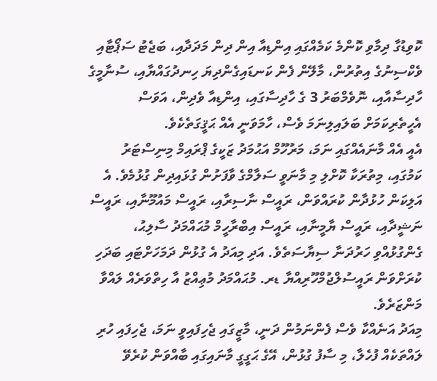ކޮވިޑުގާ ދިމާވި ކޮންމެ ކަމެއްގައި އިންޑިއާ އިން ދިން މަދަދާއި، ބަޖެޓު ސަޕޯޓާއި ވެކްސިނުގެ އިތުރުން، މާލޭން ފެން ކަނޑައިގެންދިޔަ ހިނދުގައްޔާއި، ސުނާމީގެ ހާދިސާއާއި، ނޮވެމްބަރު 3 ގެ ހާދިސާގައި، އިންޑިއާ ވެދިން، އަވަސް އެހީތެރިކަމަށް ބަލައިލިނަމަ ވެސް، ހާމަވަނީ އެއް ޙަޤީގަތެކެވެ.
އެއީ އެއް މާނައެއްގައި ނަމަ، މަރުހޫމް އަޙުމަދު ޒަކީގެ ޕްރައިމް މިނިސްޓަރު ކަމުގައި، މިތުރަކާ ކޮށްލި މި މާނަވީ ސަލާމްގެ ވާފަށުން ގުޅައިދިން ގުޅުމެވެ. އެ އަލިކަން ހުޅުދާން ކުރައްވަން، ރައީސް ނާސިރާއި، ރައީސް މައުމޫނާއި، ރައީސް ނަޝީދާއި، ރައީސް ޔާމީނާއި، ރައީސް އިބްރާހީމް މުޙައްމަދު ސާލިޙު، ގެންގުޅުއްވި ހަރުދަނާ ސިޔާސަތެވެ. އަދި މިއަދު އެ ގުޅުން ދަމަހަށްޓައި ބަދަހި ކުރަށްވަން ރައީސުލްޖުމްހޫރިއްޔާ ޑރ. މުޙައްމަދު މުޢިއްޒު އާ ހިތްވަރެއް ލައްވާ މަންޒަރެވެ.
މިއަދު އަނެއްކާ ވެސް ފެންނަމުން ދަނީ، މާޒީގައި ޖެހިފައިވީ ނަމަ، ޖެހިފައި ހުރި ލައްތަކެއް ފުހެލާ، މި ސާފު ގުޅުން، އޭގެ ޙަގީގީ މާނައިގައި ބާއްވަން ކުރެވޭ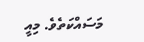މަސައްކަތެވެ. މިއީ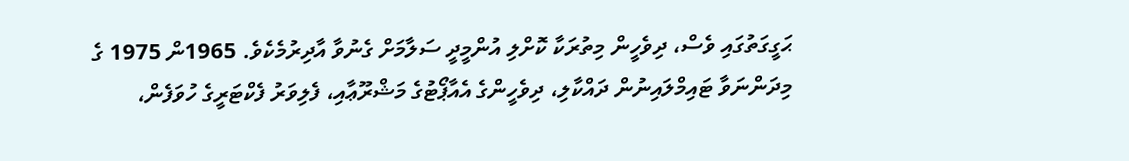ޙަގީގަތުގައި ވެސް، ދިވެހީން މިތުރަކާ ކޮށްލި އުންމީދީ ސަލާމަށް ގެނުވާ އާދިރުމެކެވެ. 1965ން 1975 ގެ މިދަންނަވާ ޓައިމްލައިނުން ދައްކާލި، ދިވެހީންގެ އެއާޕޯޓުގެ މަޝްރޫޢާއި، ފެލިވަރު ފެކްޓަރީގެ ހުވަފެން،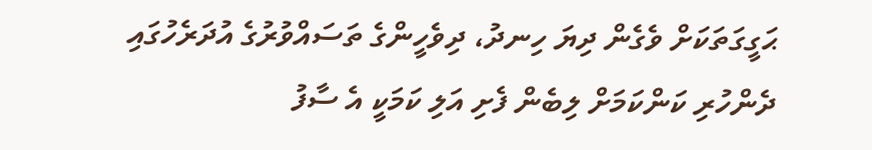ޙަގީގަތަކަށް ވެގެން ދިޔަ ހިނދު، ދިވެހީންގެ ތަސައްވުރުގެ އުދަރެހުގައި ދެންހުރި ކަންކަމަށް ލިބެން ފެށި އަލި ކަމަކީ އެ ސާފު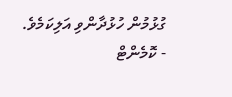ގުޅުމުން ހުޅުދާންވި އަލިކަމެވެ.
- ކޮމެންޓް